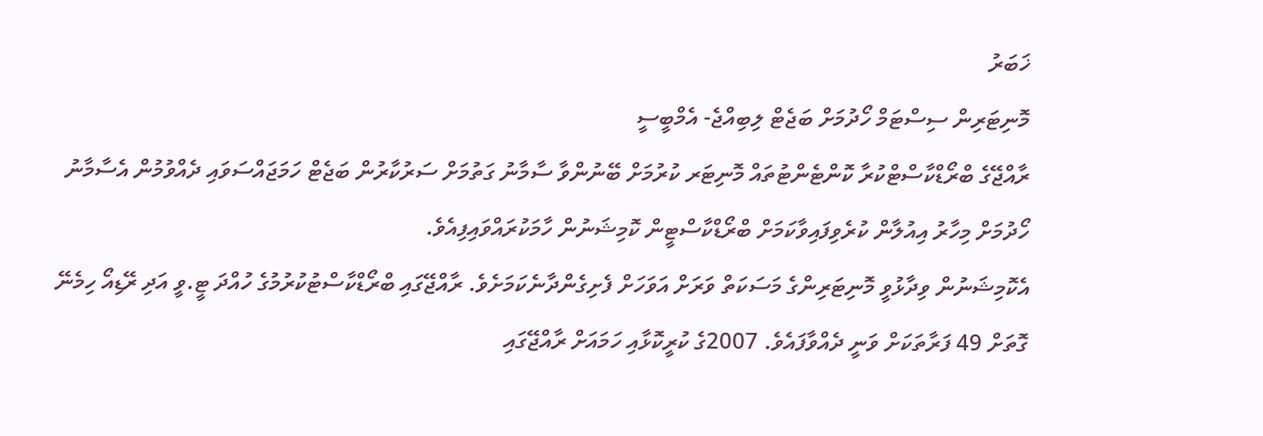ޚަބަރު
މޮނިޓަރިން ސިސްޓަމް ހޯދުމަށް ބަޖެޓް ލިބިއްޖެ- އެމްބީސީ
ރާއްޖޭގެ ބްރޯޑްކާސްޓްކުރާ ކޮންޓެންޓުތައް މޮނިޓަރ ކުރުމަށް ބޭނުންވާ ސާމާނު ގަތުމަށް ސަރުކާރުން ބަޖެޓް ހަމަޖައްސަވައި ދެއްވުމުން އެސާމާނު ހޯދުމަށް މިހާރު އިއުލާން ކުރެވިފައިވާކަމަށް ބްރޯޑްކާސްޓީން ކޮމިޝަނުން ހާމަކުރައްވައިފިއެވެ.
އެކޮމިޝަނުން ވިދާޅުވީ މޮނިޓަރިންގެ މަސަކަތް ވަރަށް އަވަހަށް ފެށިގެންދާނެކަމަށެވެ. ރާއްޖޭގައި ބްރޯޑްކާސްޓުކުރުމުގެ ހުއްދަ ޓީ.ވީ އަދި ރޭޑިއޯ ހިމެނޭ ގޮތަށް 49 ފަރާތަކަށް ވަނީ ދެއްވާފައެވެ. 2007ގެ ކުރީކޮޅާއި ހަމައަށް ރާއްޖޭގައި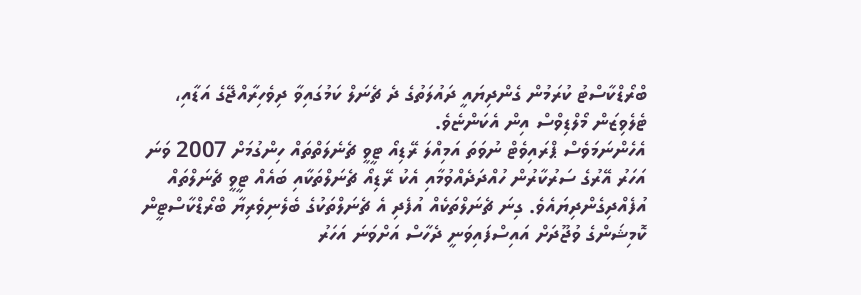ބްރޯޑްކާސްޓު ކުރަމުން ގެންދިޔައީ ދައުލަތުގެ ދެ ޗެނަލް ކަމުގައިވާ ދިވެހިރާއްޖޭގެ އަޑާއި، ޓެލެވިޒަން މޯލްޑިވްސް އިން އެކަންޏެވެ.
އެހެންނަމަވެސް ޕްރައިވެޓް ނުވަތަ އަމިއްލަ ރޭޑިއޯ ޓީވީ ޗެނެލަތްތައް ހިންގުމަށް 2007 ވަނަ އަހަރު އޭރުގެ ސަރުކާރުން ހުއްދަދެއްވުމާއި އެކު ރޭޑިއޯ ޗެނަލްތަކާއި ބައެއް ޓީވީ ޗެނަލްތައް އުފެއްދިގެންދިޔައެވެ. ގިނަ ޗެނަލްތަކެއް އުފެދި އެ ޗެނަލްތަކުގެ ބެލެނިވެރިޔާ ބްރޯޑްކާސްޓީން ކޮމިޝަންގެ ވުޖޫދަށް އައިސްފައިވަނީ ދެހާސް އަށްވަނަ އަހަރު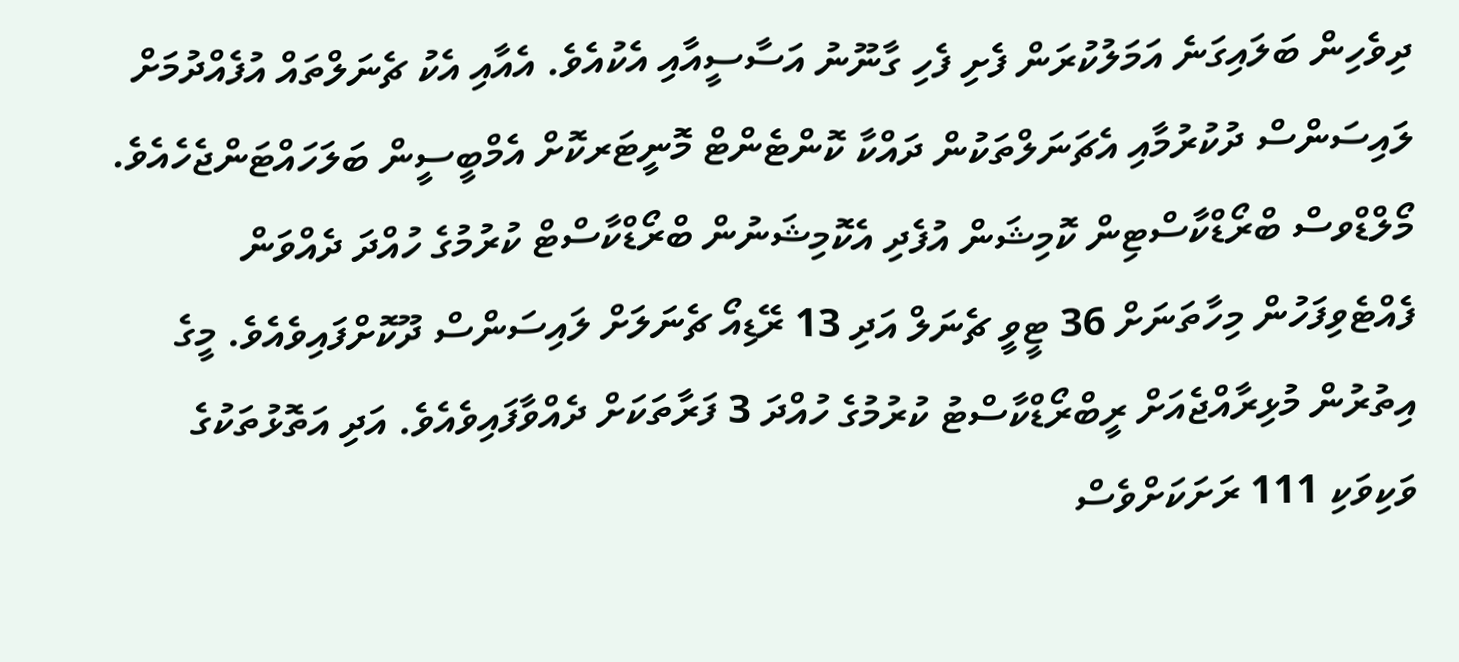ދިވެހިން ބަލައިގަނެ އަމަލުކުރަން ފެށި ފެހި ގާނޫނު އަސާސީއާއި އެކުއެވެ. އެއާއި އެކު ޗެނަލްތައް އުފެއްދުމަށް ލައިސަންސް ދުކުރުމާއި އެޗަނަލްތަކުން ދައްކާ ކޮންޓެންޓް މޮނީޓަރކޮށް އެމްބީސީން ބަލަހައްޓަންޖެހެއެވެ.
މޯލްޑްވސް ބްރޯޑްކާސްޓިން ކޮމިޝަން އުފެދި އެކޮމިޝަނުން ބްރޯޑްކާސްޓް ކުރުމުގެ ހުއްދަ ދެއްވަން ފެއްޓެވިފަހުން މިހާތަނަށް 36 ޓީވީ ޗެނަލް އަދި 13 ރޭޑިއޯ ޗެނަލަށް ލައިސަންސް ދޫކޮށްފައިވެއެވެ. މީގެ އިތުރުން މުޅިރާއްޖެއަށް ރީބްރޯޑްކާސްޓު ކުރުމުގެ ހުއްދަ 3 ފަރާތަކަށް ދެއްވާފައިވެއެވެ. އަދި އަތޮޅުތަކުގެ ވަކިވަކި 111 ރަށަކަށްވެސް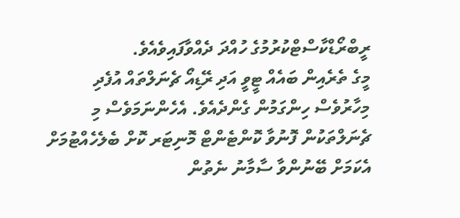ރީބްރޯޑްކާސްޓްކުރުމުގެ ހުއްދަ ދެއްވާފައިވެއެވެ.
މީގެ ތެރެއިން ބައެއް ޓީވީ އަދި ރޭޑިއޯ ޗެނަލްތައް އުފެދި މިހާރުވެސް ހިންގަމުން ގެންދެއެވެ. އެހެންނަމަވެސް މި ޗެނަލްތަކުން ފޮނުވާ ކޮންޓެންޓް މޮނިޓަރ ކޮށް ބެލެހެއްޓުމަށް އެކަމަށް ބޭނުންވާ ސާމާނު ނެތުން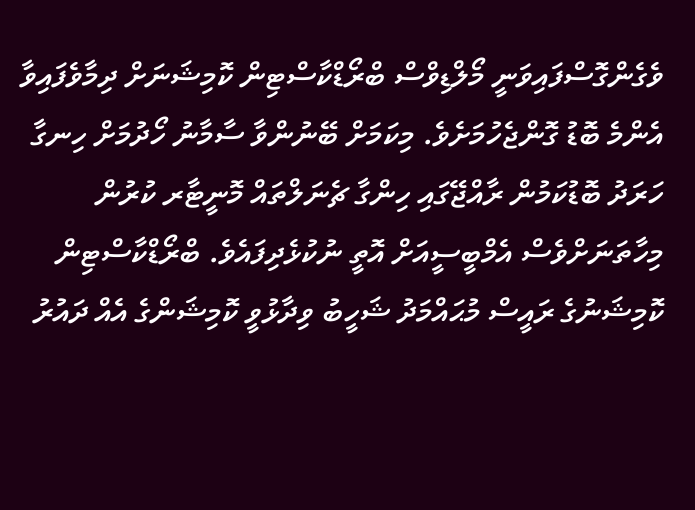ވެގެންގޮސްފައިވަނީ މޯލްޑިވްސް ބްރޯޑްކާސްޓިން ކޮމިޝަނަށް ދިމާވެފައިވާ އެންމެ ބޮޑު ގޮންޖެހުމަށެވެ. މިކަމަށް ބޭނުންވާ ސާމާނު ހޯދުމަށް ހިނގާ ހަރަދު ބޮޑުކަމުން ރާއްޖޭގައި ހިންގާ ޗެނަލްތައް މޮނީޓާރ ކުރުން މިހާތަނަށްވެސް އެމްބީސީއަށް އޮތީ ނުކުޅެދިފައެވެ. ބްރޯޑްކާސްޓިން ކޮމިޝަނުގެ ރައީސް މުޙައްމަދު ޝަހީބު ވިދާޅުވީ ކޮމިޝަންގެ އެއް ދައުރު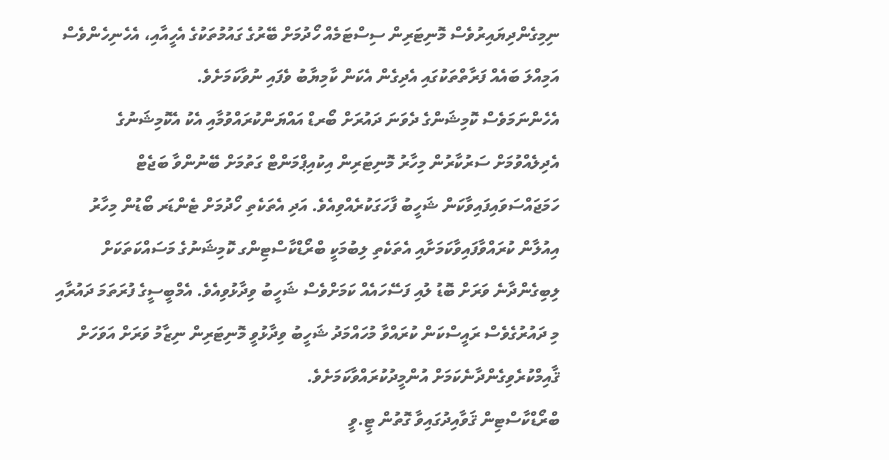ނިމިގެންދިޔައިރުވެސް މޮނިޓަރިން ސިސްޓަމެއް ހޯދުމަށް ބޭރުގެ ގައުމުތަކުގެ އެހީއާއި، އެހެނިހެންވެސް އަމިއްލަ ބައެއް ފަރާތްތަކުގައި އެދިގެން އެކަން ކާމިޔާބު ވެފައި ނުވާކަމަށެވެ.
އެހެންނަމަވެސް ކޮމިޝަންގެ ދެވަނަ ދައުރަށް ބޯރޑް އައްޔަންކުރައްވުމާއި އެކު އެކޮމިޝަނުގެ އެދިލެއްވުމަށް ސަރުކާރުން މިހާރު މޮނިޓަރިން އިކުއިޕްމަންޓް ގަތުމަށް ބޭނުންވާ ބަޖެޓް ހަމަޖައްސަވައިފައިވާކަން ޝަހީބު ފާހަގަކުރެއްވިއެވެ. އަދި އެތަކެތި ހޯދުމަށް ޓެންޑަރ ބޯޑުން މިހާރު އިއުލާން ކުރައްވާފައިވާކަމަށާއި އެތަކެތި ލިބުމަކީ ބްރޯޑްކާސްޓިންގ ކޮމިޝަނުގެ މަސައްކަތަކަށް ލިބިގެންދާނެ ވަރަށް ބޮޑު ލުއި ފަސޭހައެއް ކަމަށްވެސް ޝަހީބު ވިދާޅުވިއެވެ. އެމްބީސީގެ ފުރަތަމަ ދައުރާއި މި ދައުރުގެވެސް ރައީސްކަން ކުރައްވާ މުހައްމަދު ޝަހީބު ވިދާޅުވީ މޮނިޓަރިން ނިޒާމު ވަރަށް އަވަހަށް ޤާއިމްކުރެވިގެންދާނެކަމަށް އުންމީދުކުރައްވާކަމަށެވެ.
ބްރޯޑްކާސްޓިން ޤަވާއިދުގައިވާ ގޮތުން ޓީ.ވީ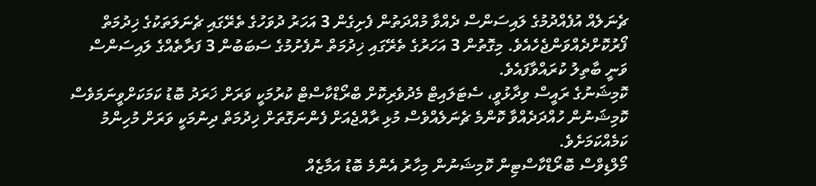ޗެނަލެއް އުފެއްދުމުގެ ލައިސަންސް ދެއްވާ މުއްދަތުން ފެށިގެން 3 އަހަރު ދުވަހުގެ ތެރޭގައި ޗެނަލަތަކުގެ ޚިދުމަތް ފޯރުކޮށްދެއްވަންޖެހެއެވެ. މިގޮތުން 3 އަހަރުގެ ތެރޭގައި ޚިދުމަތް ނުފެށުމުގެ ސަބަބުން 3 ފަރާތެއްގެ ލައިސަންސް ވަނީ ބާތިލު ކުރައްވާފައެވެ.
ކޮމިޝަނުގެ ރައީސް ވިދާޅުވީ، ސެޓަލައިޓް މެދުވެރިކޮށް ބްރޯޑްކާސްޓް ކުރުމަކީ ވަރަށް ޚަރަދު ބޮޑު ކަމަކަށްވީނަމަވެސް ކޮމިޝަނުން ހުއްދަދެއްވާ ކޮންމެ ޗެނަލެއްވެސް މުޅި ރާއްޖެއަށް ފެންނަގޮތަށް ޚިދުމަތް ދިނުމަކީ ވަރަށް މުހިންމު ކަމެއްކަމަށެވެ.
މޯލްޑިވްސް ބޮރޯޑްކާސްޓިން ކޮމިޝަނުން މިހާރު އެންމެ ބޮޑު އަމާޒެއް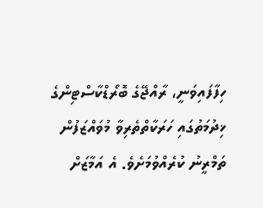ހިފާފައިވަނީ، ރާއްޖޭގެ ބޮރޯޑްކާސްޓިންގެ ޚިދުމަތުގައި ހަރަކާތްތެރިވާ މުވައްޒަފުން ތަމްރީނު ކުރެއްވުމަށެވެ. އެ އަމާޒަށް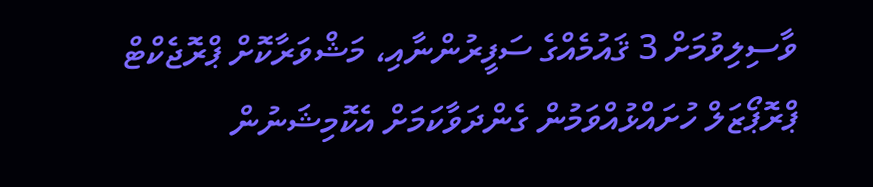ވާސިލިވުމަށް 3 ޤައުމެއްގެ ސަފީރުންނާއި، މަޝްވަރާކޮށް ޕްރޮޖެކްޓް ޕްރޮޕޯޒަލް ހުށައްޅުއްވަމުން ގެންދަވާކަމަށް އެކޮމިޝަނުން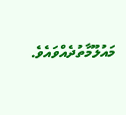މައުލޫމާތުދެއްވައެވެ.